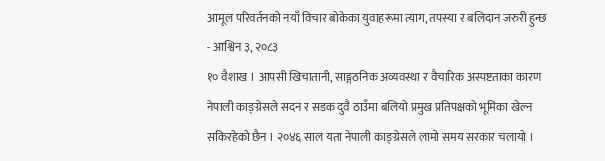आमूल परिवर्तनको नयाँ विचार बोकेका युवाहरूमा त्याग, तपस्या र बलिदान जरुरी हुन्छ
- आश्विन ३, २०८३
१० वैशाख । आपसी खिचातानी, साङ्गठनिक अव्यवस्था र वैचारिक अस्पष्टताका कारण नेपाली काङ्ग्रेसले सदन र सडक दुवै ठाउँमा बलियो प्रमुख प्रतिपक्षको भूमिका खेल्न सकिरहेको छैन । २०४६ साल यता नेपाली काङ्ग्रेसले लामो समय सरकार चलायो ।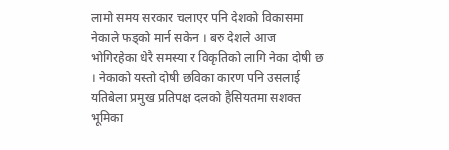लामो समय सरकार चलाएर पनि देशको विकासमा नेकाले फड्को मार्न सकेन । बरु देशले आज भोगिरहेका धेरै समस्या र विकृतिको लागि नेका दोषी छ । नेकाको यस्तो दोषी छविका कारण पनि उसलाई यतिबेला प्रमुख प्रतिपक्ष दलको हैसियतमा सशक्त भूमिका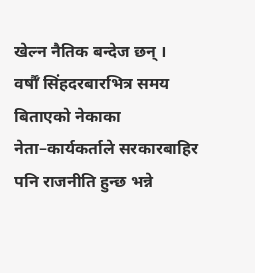खेल्न नैतिक बन्देज छन् ।
वर्षौँ सिंहदरबारभित्र समय बिताएको नेकाका नेता–कार्यकर्ताले सरकारबाहिर पनि राजनीति हुन्छ भन्ने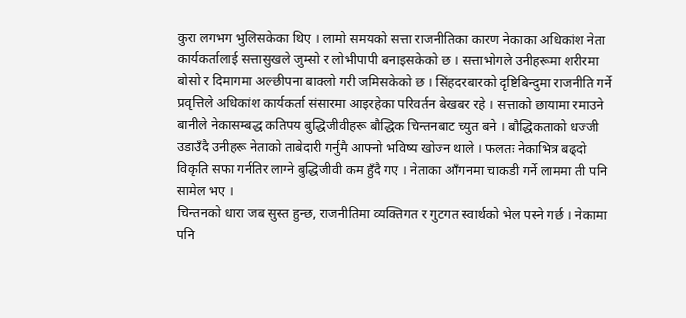कुरा लगभग भुलिसकेका थिए । लामो समयको सत्ता राजनीतिका कारण नेकाका अधिकांश नेता कार्यकर्तालाई सत्तासुखले जुम्सो र लोभीपापी बनाइसकेको छ । सत्ताभोगले उनीहरूमा शरीरमा बोसो र दिमागमा अल्छीपना बाक्लो गरी जमिसकेको छ । सिंहदरबारको दृष्टिबिन्दुमा राजनीति गर्ने प्रवृत्तिले अधिकांश कार्यकर्ता संसारमा आइरहेका परिवर्तन बेखबर रहे । सत्ताको छायामा रमाउने बानीले नेकासम्बद्ध कतिपय बुद्धिजीवीहरू बौद्धिक चिन्तनबाट च्युत बने । बौद्धिकताको धज्जी उडाउँदै उनीहरू नेताको ताबेदारी गर्नुमै आफ्नो भविष्य खोज्न थाले । फलतः नेकाभित्र बढ्दो विकृति सफा गर्नतिर लाग्ने बुद्धिजीवी कम हुँदै गए । नेताका आँगनमा चाकडी गर्ने लाममा ती पनि सामेल भए ।
चिन्तनको धारा जब सुस्त हुन्छ, राजनीतिमा व्यक्तिगत र गुटगत स्वार्थको भेल पस्ने गर्छ । नेकामा पनि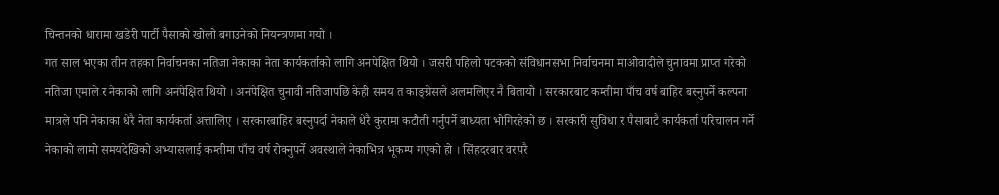चिन्तनको धारामा खडेरी पार्टी पैसाको खोलो बगाउनेको नियन्त्रणमा गयो ।
गत साल भएका तीन तहका निर्वाचनका नतिजा नेकाका नेता कार्यकर्ताको लागि अनपेक्षित थियो । जसरी पहिलो पटकको संविधानसभा निर्वाचनमा माओवादीले चुनावमा प्राप्त गरेको नतिजा एमाले र नेकाको लागि अनपेक्षित थियो । अनपेक्षित चुनावी नतिजापछि केही समय त काङ्ग्रेसले अलमलिएर नै बितायो । सरकारबाट कम्तीमा पाँच वर्ष बाहिर बस्नुपर्ने कल्पना मात्रले पनि नेकाका धेरै नेता कार्यकर्ता अत्तालिए । सरकारबाहिर बस्नुपर्दा नेकाले धेरै कुरामा कटौती गर्नुपर्ने बाध्यता भोगिरहेको छ । सरकारी सुविधा र पैसाबाटै कार्यकर्ता परिचालन गर्ने नेकाको लामो समयदेखिको अभ्यासलाई कम्तीमा पाँच वर्ष रोक्नुपर्ने अवस्थाले नेकाभित्र भूकम्प गएको हो । सिंहदरबार वरपरै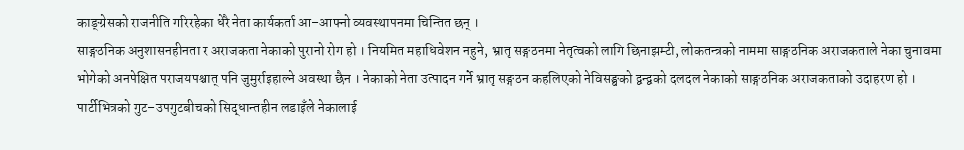काङ्ग्रेसको राजनीति गरिरहेका धेरै नेता कार्यकर्ता आ–आफ्नो व्यवस्थापनमा चिन्तित छन् ।
साङ्गठनिक अनुशासनहीनता र अराजकता नेकाको पुरानो रोग हो । नियमित महाधिवेशन नहुने, भ्रातृ सङ्गठनमा नेतृत्वको लागि छिनाझम्टी, लोकतन्त्रको नाममा साङ्गठनिक अराजकताले नेका चुनावमा भोगेको अनपेक्षित पराजयपश्चात् पनि जुमुर्राइहाल्ने अवस्था छैन । नेकाको नेता उत्पादन गर्ने भ्रातृ सङ्गठन कहलिएको नेविसङ्घको द्वन्द्वको दलदल नेकाको साङ्गठनिक अराजकताको उदाहरण हो । पार्टीभित्रको गुट–उपगुटबीचको सिद्धान्तहीन लडाइँले नेकालाई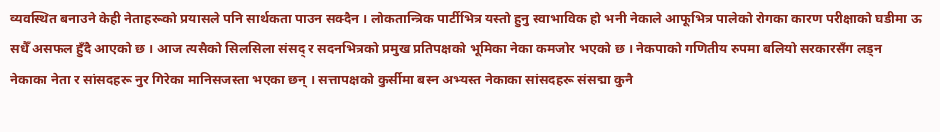व्यवस्थित बनाउने केही नेताहरूको प्रयासले पनि सार्थकता पाउन सक्दैन । लोकतान्त्रिक पार्टीभित्र यस्तो हुनु स्वाभाविक हो भनी नेकाले आफूभित्र पालेको रोगका कारण परीक्षाको घडीमा ऊ सधैँ असफल हुँदै आएको छ । आज त्यसैको सिलसिला संसद् र सदनभित्रको प्रमुख प्रतिपक्षको भूमिका नेका कमजोर भएको छ । नेकपाको गणितीय रुपमा बलियो सरकारसँग लड्न नेकाका नेता र सांसदहरू नुर गिरेका मानिसजस्ता भएका छन् । सत्तापक्षको कुर्सीमा बस्न अभ्यस्त नेकाका सांसदहरू संसद्मा कुनै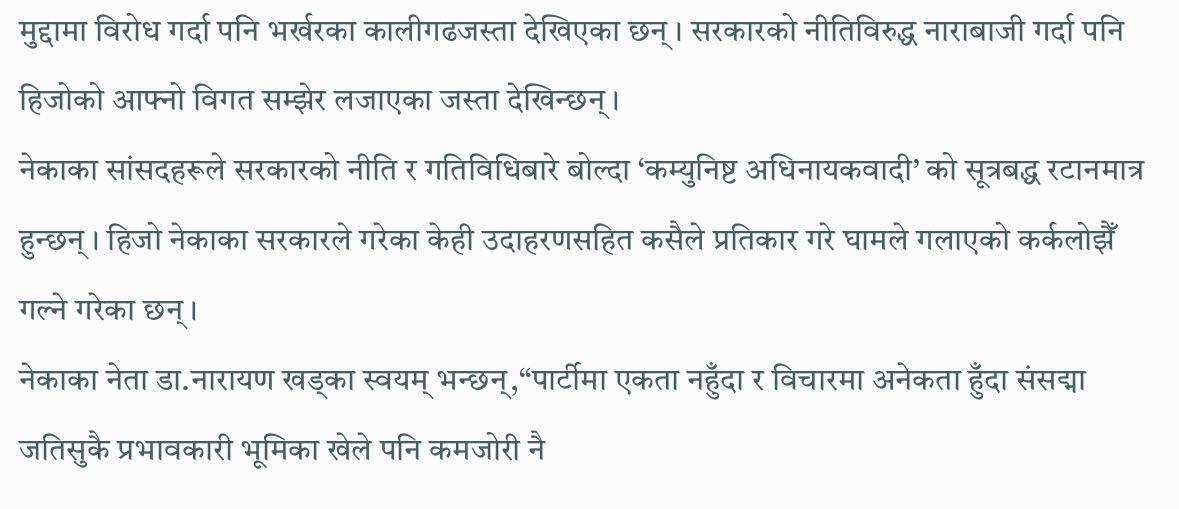मुद्दामा विरोध गर्दा पनि भर्खरका कालीगढजस्ता देखिएका छन् । सरकारको नीतिविरुद्ध नाराबाजी गर्दा पनि हिजोको आफ्नो विगत सम्झेर लजाएका जस्ता देखिन्छन् ।
नेकाका सांसदहरूले सरकारको नीति र गतिविधिबारे बोल्दा ‘कम्युनिष्ट अधिनायकवादी’ को सूत्रबद्ध रटानमात्र हुन्छन् । हिजो नेकाका सरकारले गरेका केही उदाहरणसहित कसैले प्रतिकार गरे घामले गलाएको कर्कलोझैँ गल्ने गरेका छन् ।
नेकाका नेता डा.नारायण खड्का स्वयम् भन्छन्,“पार्टीमा एकता नहुँदा र विचारमा अनेकता हुँदा संसद्मा जतिसुकै प्रभावकारी भूमिका खेले पनि कमजोरी नै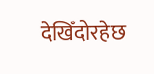देखिँदोरहेछ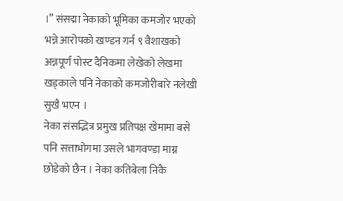।” संसद्मा नेकाको भूमिका कमजोर भएको भन्ने आरोपको खण्डन गर्न ९ वैशाखको अन्नपूर्ण पोस्ट दैनिकमा लेखेको लेखमा खड्काले पनि नेकाको कमजोरीबारे नलेखी सुखै भएन ।
नेका संसद्भित्र प्रमुख प्रतिपक्ष खेमामा बसे पनि सत्ताभोगमा उसले भागवण्डा माग्न छोडेको छैन । नेका कतिबेला निकै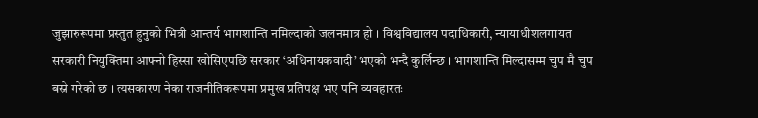जुझारुरूपमा प्रस्तुत हुनुको भित्री आन्तर्य भागशान्ति नमिल्दाको जलनमात्र हो । विश्वविद्यालय पदाधिकारी, न्यायाधीशलगायत सरकारी नियुक्तिमा आफ्नो हिस्सा खोसिएपछि सरकार ‘अधिनायकवादी’ भएको भन्दै कुर्लिन्छ । भागशान्ति मिल्दासम्म चुप मै चुप बस्ने गरेको छ । त्यसकारण नेका राजनीतिकरूपमा प्रमुख प्रतिपक्ष भए पनि व्यवहारतः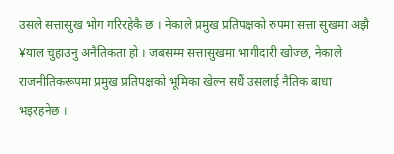उसले सत्तासुख भोग गरिरहेकै छ । नेकाले प्रमुख प्रतिपक्षको रुपमा सत्ता सुखमा अझै ¥याल चुहाउनु अनैतिकता हो । जबसम्म सत्तासुखमा भागीदारी खोज्छ, नेकाले राजनीतिकरूपमा प्रमुख प्रतिपक्षको भूमिका खेल्न सधैं उसलाई नैतिक बाधा भइरहनेछ ।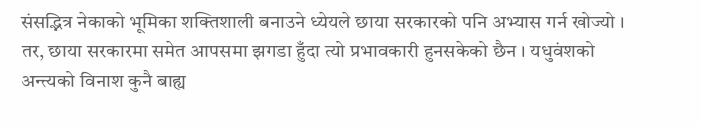संसद्भित्र नेकाको भूमिका शक्तिशाली बनाउने ध्येयले छाया सरकारको पनि अभ्यास गर्न खोज्यो । तर, छाया सरकारमा समेत आपसमा झगडा हुँदा त्यो प्रभावकारी हुनसकेको छैन । यधुवंशको अन्त्यको विनाश कुनै बाह्य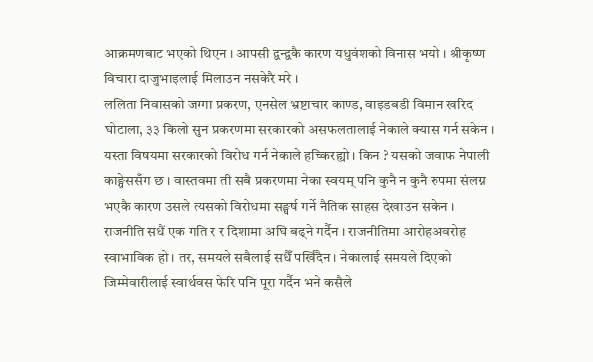आक्रमणबाट भएको थिएन । आपसी द्वन्द्वकै कारण यधुवंशको विनास भयो । श्रीकृष्ण विचारा दाजुभाइलाई मिलाउन नसकेरै मरे ।
ललिता निवासको जग्गा प्रकरण, एनसेल भ्रष्टाचार काण्ड, वाइडबडी विमान खरिद घोटाला, ३३ किलो सुन प्रकरणमा सरकारको असफलतालाई नेकाले क्यास गर्न सकेन । यस्ता विषयमा सरकारको विरोध गर्न नेकाले हच्किरह्यो । किन ? यसको जवाफ नेपाली काङ्ग्रेससँग छ । वास्तवमा ती सबै प्रकरणमा नेका स्वयम् पनि कुनै न कुनै रुपमा संलग्न भएकै कारण उसले त्यसको विरोधमा सङ्घर्ष गर्ने नैतिक साहस देखाउन सकेन ।
राजनीति सधैं एक गति र र दिशामा अघि बढ्ने गर्दैन । राजनीतिमा आरोहअवरोह स्वाभाविक हो । तर, समयले सबैलाई सधैँ पर्खिंदैन । नेकालाई समयले दिएको जिम्मेवारीलाई स्वार्थवस फेरि पनि पूरा गर्दैन भने कसैले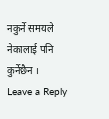नकुर्ने समयले नेकालाई पनि कुर्नेछैन ।
Leave a Reply